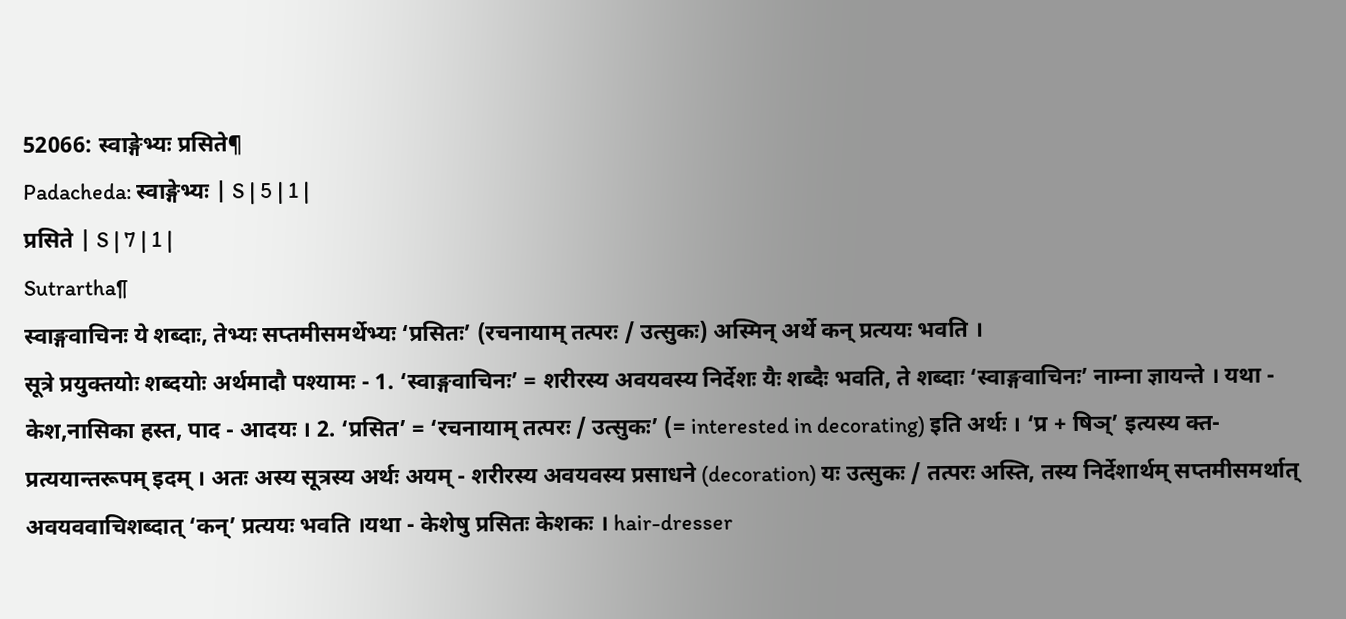52066: स्वाङ्गेभ्यः प्रसिते¶
Padacheda: स्वाङ्गेभ्यः | S | 5 | 1 |
प्रसिते | S | 7 | 1 |
Sutrartha¶
स्वाङ्गवाचिनः ये शब्दाः, तेभ्यः सप्तमीसमर्थेभ्यः ‘प्रसितः’ (रचनायाम् तत्परः / उत्सुकः) अस्मिन् अर्थे कन् प्रत्ययः भवति ।
सूत्रे प्रयुक्तयोः शब्दयोः अर्थमादौ पश्यामः - 1. ‘स्वाङ्गवाचिनः’ = शरीरस्य अवयवस्य निर्देशः यैः शब्दैः भवति, ते शब्दाः ‘स्वाङ्गवाचिनः’ नाम्ना ज्ञायन्ते । यथा - केश,नासिका हस्त, पाद - आदयः । 2. ‘प्रसित’ = ‘रचनायाम् तत्परः / उत्सुकः’ (= interested in decorating) इति अर्थः । ‘प्र + षिञ्’ इत्यस्य क्त-प्रत्ययान्तरूपम् इदम् । अतः अस्य सूत्रस्य अर्थः अयम् - शरीरस्य अवयवस्य प्रसाधने (decoration) यः उत्सुकः / तत्परः अस्ति, तस्य निर्देशार्थम् सप्तमीसमर्थात् अवयववाचिशब्दात् ‘कन्’ प्रत्ययः भवति ।यथा - केशेषु प्रसितः केशकः । hair-dresser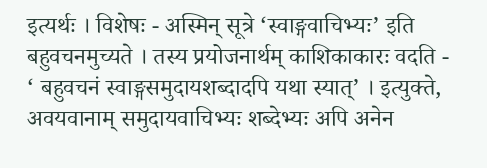इत्यर्थः । विशेषः - अस्मिन् सूत्रे ‘स्वाङ्गवाचिभ्यः’ इति बहुवचनमुच्यते । तस्य प्रयोजनार्थम् काशिकाकारः वदति - ‘ बहुवचनं स्वाङ्गसमुदायशब्दादपि यथा स्यात्’ । इत्युक्ते, अवयवानाम् समुदायवाचिभ्यः शब्देभ्यः अपि अनेन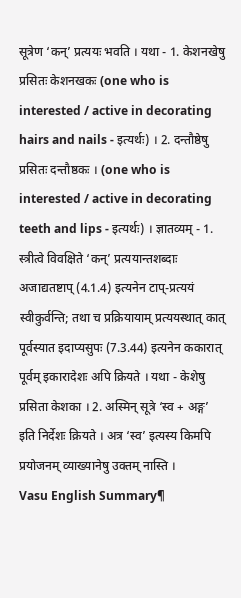सूत्रेण ‘कन्’ प्रत्ययः भवति । यथा - 1. केशनखेषु प्रसितः केशनखकः (one who is interested / active in decorating hairs and nails - इत्यर्थः) । 2. दन्तौष्ठेषु प्रसितः दन्तौष्ठकः । (one who is interested / active in decorating teeth and lips - इत्यर्थः) । ज्ञातव्यम् - 1. स्त्रीत्वे विवक्षिते ‘कन्’ प्रत्ययान्तशब्दाः अजाद्यतष्टाप् (4.1.4) इत्यनेन टाप्-प्रत्ययं स्वीकुर्वन्ति; तथा च प्रक्रियायाम् प्रत्ययस्थात् कात् पूर्वस्यात इदाप्यसुपः (7.3.44) इत्यनेन ककारात् पूर्वम् इकारादेशः अपि क्रियते । यथा - केशेषु प्रसिता केशका । 2. अस्मिन् सूत्रे ‘स्व + अङ्ग’ इति निर्देशः क्रियते । अत्र ‘स्व’ इत्यस्य किमपि प्रयोजनम् व्याख्यानेषु उक्तम् नास्ति ।
Vasu English Summary¶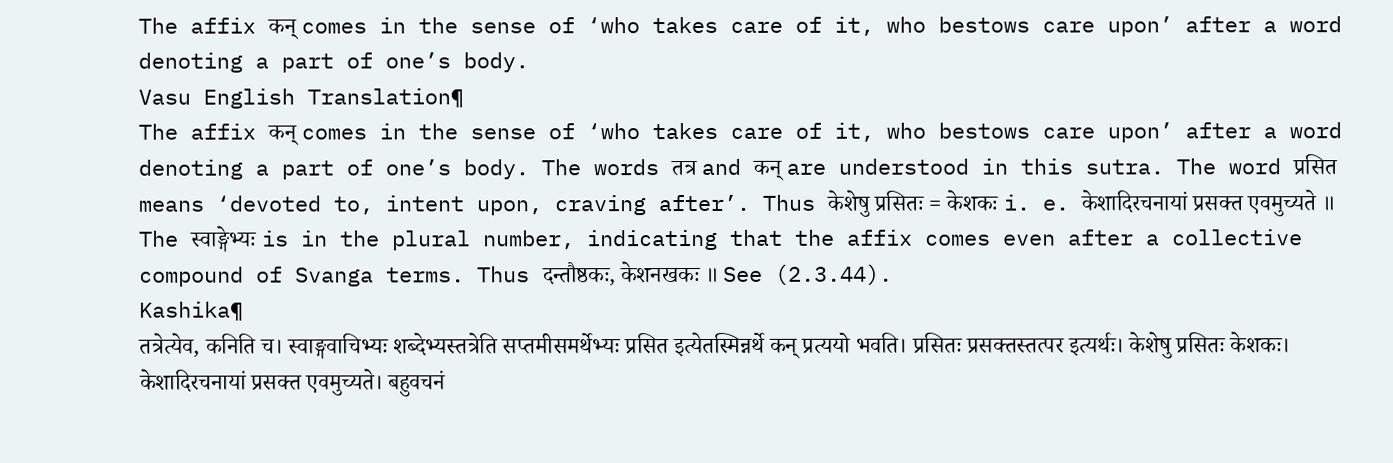The affix कन् comes in the sense of ‘who takes care of it, who bestows care upon’ after a word denoting a part of one’s body.
Vasu English Translation¶
The affix कन् comes in the sense of ‘who takes care of it, who bestows care upon’ after a word denoting a part of one’s body. The words तत्र and कन् are understood in this sutra. The word प्रसित means ‘devoted to, intent upon, craving after’. Thus केशेषु प्रसितः = केशकः i. e. केशादिरचनायां प्रसक्त एवमुच्यते ॥ The स्वाङ्गेभ्यः is in the plural number, indicating that the affix comes even after a collective compound of Svanga terms. Thus दन्तौष्ठकः, केशनखकः ॥ See (2.3.44).
Kashika¶
तत्रेत्येव, कनिति च। स्वाङ्गवाचिभ्यः शब्देभ्यस्तत्रेति सप्तमीसमर्थेभ्यः प्रसित इत्येतस्मिन्नर्थे कन् प्रत्ययो भवति। प्रसितः प्रसक्तस्तत्पर इत्यर्थः। केशेषु प्रसितः केशकः। केशादिरचनायां प्रसक्त एवमुच्यते। बहुवचनं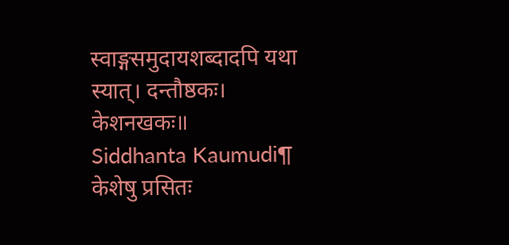स्वाङ्गसमुदायशब्दादपि यथा स्यात्। दन्तौष्ठकः। केशनखकः॥
Siddhanta Kaumudi¶
केशेषु प्रसितः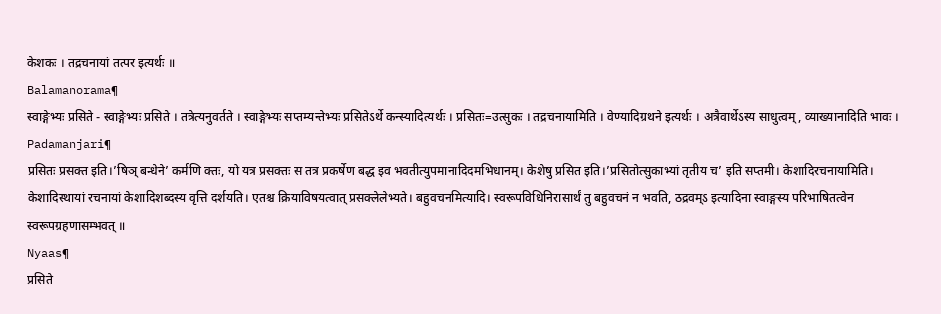केशकः । तद्रचनायां तत्पर इत्यर्थः ॥
Balamanorama¶
स्वाङ्गेभ्यः प्रसिते - स्वाङ्गेभ्यः प्रसिते । तत्रेत्यनुवर्तते । स्वाङ्गेभ्यः सप्तम्यन्तेभ्यः प्रसितेऽर्थे कन्स्यादित्यर्थः । प्रसितः=उत्सुकः । तद्रचनायामिति । वेण्यादिग्रथने इत्यर्थः । अत्रैवार्थेऽस्य साधुत्वम्, व्याख्यानादिति भावः ।
Padamanjari¶
प्रसितः प्रसक्त इति।’षिञ् बन्धेने’ कर्मणि क्तः, यो यत्र प्रसक्तः स तत्र प्रकर्षेण बद्ध इव भवतीत्युपमानादिदमभिधानम्। केशेषु प्रसित इति।’प्रसितोत्सुकाभ्यां तृतीय च’ इति सप्तमी। केशादिरचनायामिति। केशादिस्थायां रचनायां केशादिशब्दस्य वृत्ति दर्शयति। एतश्च क्रियाविषयत्वात् प्रसक्लेलेभ्यते। बहुवचनमित्यादि। स्वरूपविधिनिरासार्थं तु बहुवचनं न भवति, ठद्रवम्ऽ इत्यादिना स्वाङ्गस्य परिभाषितत्वेन स्वरूपग्रहणासम्भवत् ॥
Nyaas¶
प्रसिते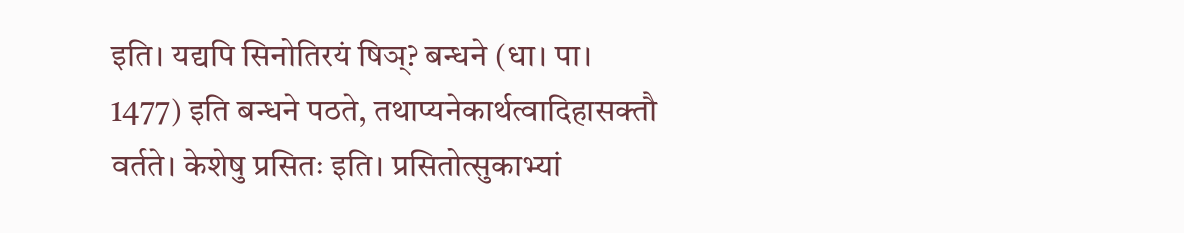इति। यद्यपि सिनोतिरयं षिञ्? बन्धने (धा। पा। 1477) इति बन्धने पठते, तथाप्यनेकार्थत्वादिहासक्तौ वर्तते। केशेषु प्रसितः इति। प्रसितोत्सुकाभ्यां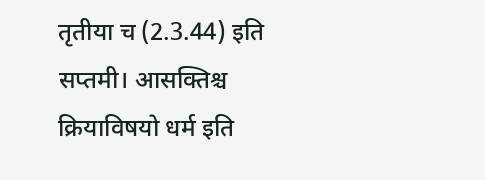तृतीया च (2.3.44) इति सप्तमी। आसक्तिश्च क्रियाविषयो धर्म इति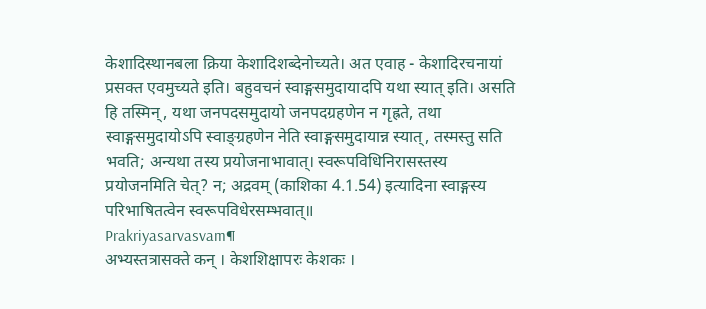केशादिस्थानबला क्रिया केशादिशब्देनोच्यते। अत एवाह - केशादिरचनायां प्रसक्त एवमुच्यते इति। बहुवचनं स्वाङ्गसमुदायादपि यथा स्यात् इति। असति हि तस्मिन्, यथा जनपदसमुदायो जनपदग्रहणेन न गृह्रते, तथा स्वाङ्गसमुदायोऽपि स्वाङ्ग्रहणेन नेति स्वाङ्गसमुदायान्न स्यात्, तस्मस्तु सति भवति; अन्यथा तस्य प्रयोजनाभावात्। स्वरूपविधिनिरासस्तस्य प्रयोजनमिति चेत्? न; अद्रवम् (काशिका 4.1.54) इत्यादिना स्वाङ्गस्य परिभाषितत्वेन स्वरूपविधेरसम्भवात्॥
Prakriyasarvasvam¶
अभ्यस्तत्रासक्ते कन् । केशशिक्षापरः केशकः ।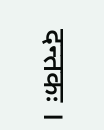दन्तकः ।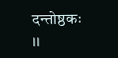दन्तोष्ठकः ।।